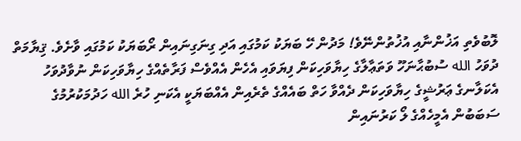ލޮބުވެތި އަޚުންނާއި އުޚުތުންނޭވެ! މަދުން ހޭ ބަޔަކު ކަމުގައި އަދި ގިނަގިނައިން ރޯބަޔަކު ކަމުގައި ވާށެވެ. ޤިޔާމަތް ދުވަހު الله ސުބުޙާނަހޫ ވަތަޢާލާގެ ހިޔާވަހިކަން ފިޔަވައި އެހެން އެއްވެސް ފަރާތެއްގެ ހިޔާވަހިކަން ނުވާދުވަހު އެކަލާނގެ ޢަރުޝީގެ ހިޔާވަހިކަން ދެއްވާ ހަތް ބައެއްގެ ތެރެއިން އެއްބަޔަކީ އެކަނި ހުރެ الله ހަދުމަކުރުމުގެ ސަބަބުން އެމީހެއްގެ ލޯ ކަރުނައިން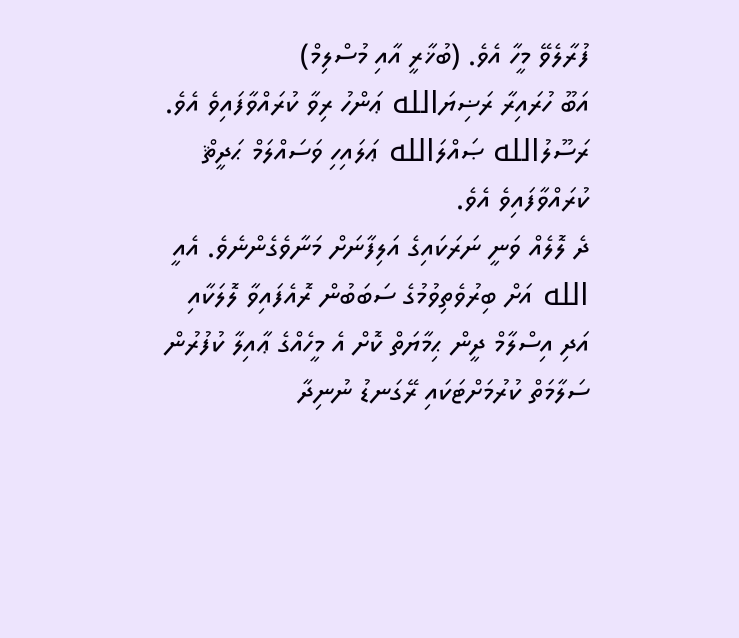ފުރާލެވޭ މީހާ އެވެ. (ބުޚާރީ އާއި މުސްލިމް)
އަބޫ ހުރައިރާ ރަޟިޔަالله ޢަންހު ރިވާ ކުރައްވާފައިވެ އެވެ. ރަސޫލުالله ޞައްލަالله ޢަލައިހި ވަސައްލަމް ޙަދީޘް ކުރައްވާފައިވެ އެވެ.
ދެ ލޮލެއް ވަނީ ނަރަކައިގެ އަލިފާނަށް މަނާވެގެންނެވެ. އެއީ الله އަށް ބިރުވެތިވުމުގެ ސަބަބުން ރޮއެފައިވާ ލޮލަކާއި އަދި އިސްލާމް ދީން ޙިމާޔަތް ކޮށް އެ މީހެއްގެ ޢާއިލާ ކުފުރުން ސަލާމަތް ކުރުމަށްޓަކައި ރޭގަނޑު ނުނިދާ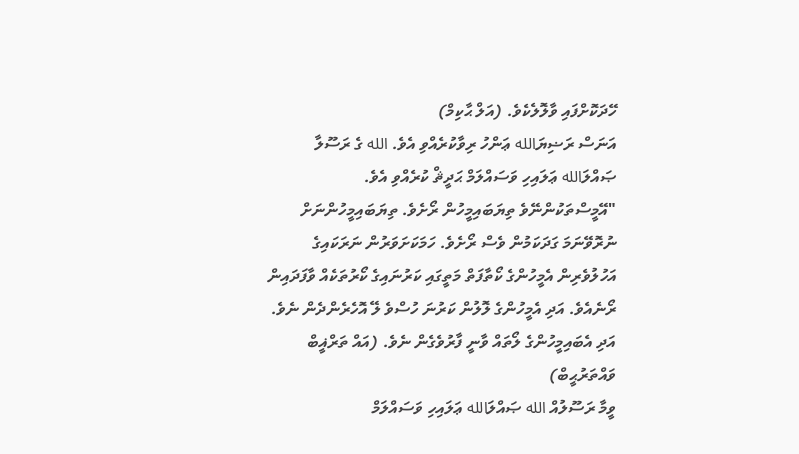ހޭދަކޮށްފައި ވާލޮލެކެވެ. (އަލް ޙާކިމް)
އަނަސް ރަޟިޔަالله ޢަންހު ރިވާކުރެއްވި އެވެ. الله ގެ ރަސޫލާ ޞައްލަالله ޢަލައިހި ވަސައްލަމް ޙަދީޘް ކުރެއްވި އެވެ.
"އޭމީސްތަކުންނޭވެ ތިޔަބައިމީހުން ރޯށެވެ. ތިޔަބައިމީހުންނަށް ނުރޮވޭނަމަ ގަދަކަމުން ވެސް ރޯށެވެ. ހަމަކަށަވަރުން ނަރަކައިގެ އަހުލުވެރިން އެމީހުންގެ ކޯތާފަތް މަތީގައި ކަރުނައިގެ ކޯރުތަކެއް ވާފަދައިން ރޯނެއެވެ. އަދި އެމީހުންގެ ލޮލުން ކަރުނަ ހުސްވެ ލޭ އޮހެރެންދެން ނެވެ. އަދި އެބައިމީހުންގެ ލޯތައް ވާނީ ފާރުވެގެން ނެވެ. (އައް ތަރްޣީބް ވައްތަރުޙީބް)
ވީމާ ރަސޫލުއް الله ޞައްލަالله ޢަލައިހި ވަސައްލަމް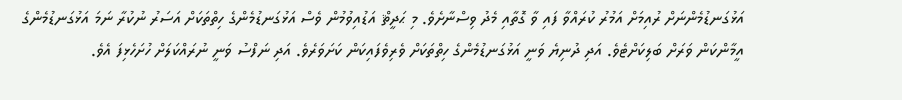އަޅުގަނޑުމެންނަށް ރުއިމަށް އަމުރު ކުރައްވާ ފައި ވާ ގޮތާއި މެދު ވިސްނާށެވެ. މި ޙަދީޘް އަޑުއިވުމުން ވެސް އަޅުގަނޑުމެންގެ ހިތްތަކަށް އަސަރު ނުކުރާ ނަމަ އަޅުގަނޑުމެންގެ އީމާންކަން ވަރަށް ބަލިކަށްޓެވެ. އަދި ދުނިޔެ ވަނީ އަޅުގަނޑުމެންގެ ހިތްތަކަށް ވެރިވެފައިކަން ކަށަވަރެވެ. އަދި ނަފްސު ވަނީ ނުރައްކަލަށް ހުށަހެޅިފަ އެވެ.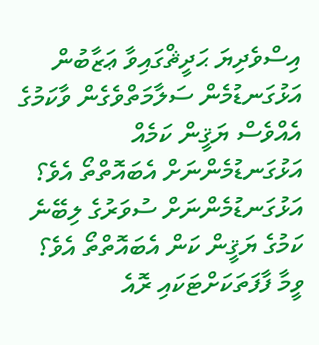އިސްވެދިޔަ ޙަދީޘްގައިވާ ޢަޒާބުން އަޅުގަނޑުމެން ސަލާމަތްވެގެން ވާކަމުގެ އެއްވެސް ޔަޤީން ކަމެއް އަޅުގަނޑުމެންނަށް އެބައޮތްތޯ އެވެ؟ އަޅުގަނޑުމެންނަށް ސުވަރުގެ ލިބޭނެ ކަމުގެ ޔަޤީން ކަން އެބައޮތްތޯ އެވެ؟ ވީމާ ފާފަތަކަށްޓަކައި ރޮއެ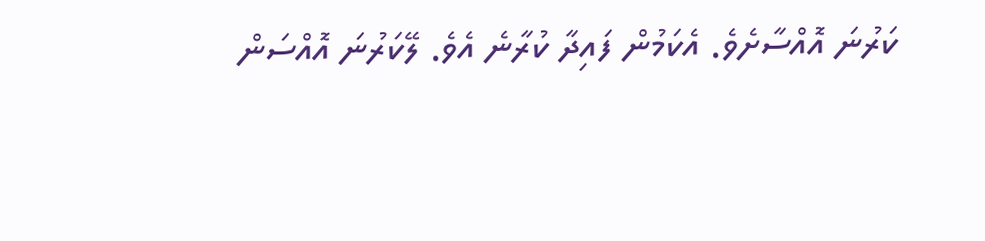ކަރުނަ އޮއްސާށެވެ. އެކަމުން ފައިދާ ކުރާނެ އެވެ. ލޭކަރުނަ އޮއްސަން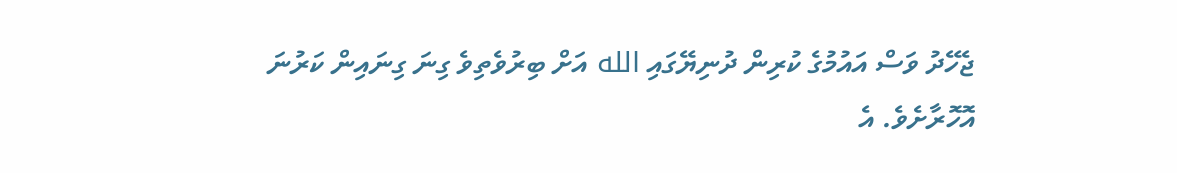ޖެހޭދު ވަސް އައުމުގެ ކުރިން ދުނިޔޭގައި الله އަށް ބިރުވެތިވެ ގިނަ ގިނައިން ކަރުނަ އޮހޮރާށެވެ. އެ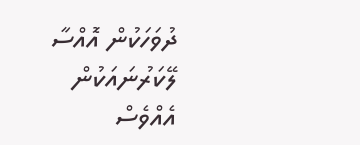ދުވަހަކުން އޮއްސާ ލޭކަރުނައަކުން އެއްވެސް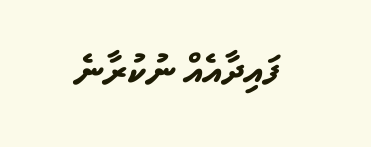ފައިދާއެއް ނުކުރާނެ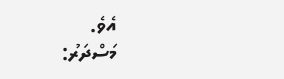އެވެ.
މަސްދަރު: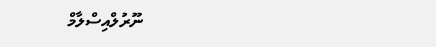ނޫރުލްއިސްލާމް